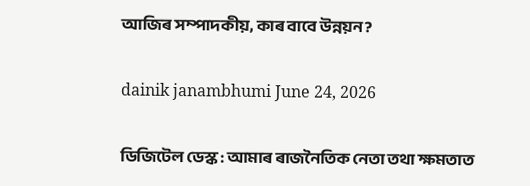আজিৰ সম্পাদকীয়, কাৰ বাবে উন্নয়ন?

dainik janambhumi June 24, 2026

ডিজিটেল ডেস্ক : আমাৰ ৰাজনৈতিক নেতা তথা ক্ষমতাত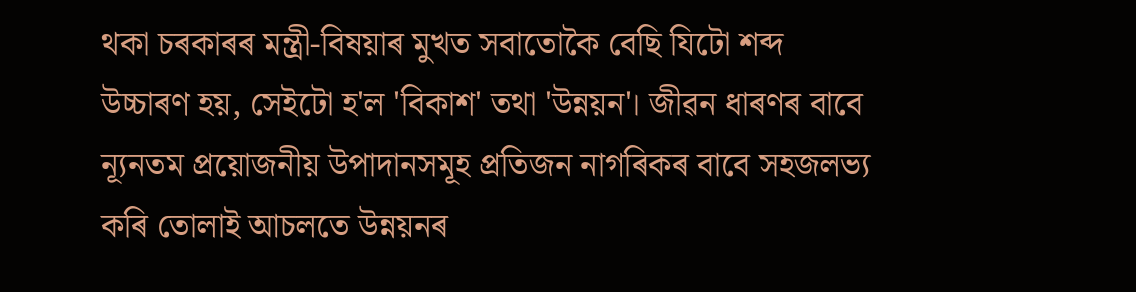থকা চৰকাৰৰ মন্ত্ৰী-বিষয়াৰ মুখত সবাতোকৈ বেছি যিটো শব্দ উচ্চাৰণ হয়, সেইটো হ'ল 'বিকাশ' তথা 'উন্নয়ন'। জীৱন ধাৰণৰ বাবে ন্যূনতম প্রয়োজনীয় উপাদানসমূহ প্রতিজন নাগৰিকৰ বাবে সহজলভ্য কৰি তোলাই আচলতে উন্নয়নৰ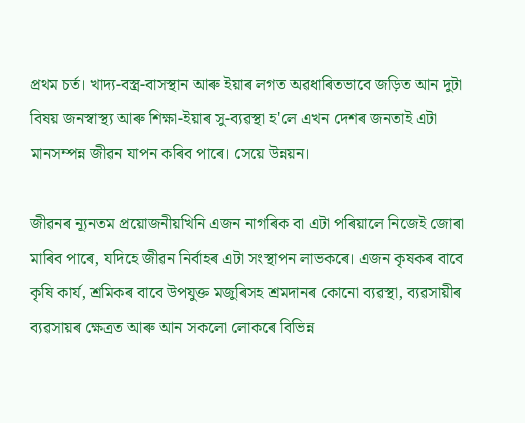প্ৰথম চৰ্ত। খাদ্য-বস্ত্র-বাসস্থান আৰু ইয়াৰ লগত অৱধাৰিতভাবে জড়িত আন দুটা বিষয় জনস্বাস্থ্য আৰু শিক্ষা-ইয়াৰ সু-ব্যৱস্থা হ'লে এখন দেশৰ জনতাই এটা মানসম্পন্ন জীৱন যাপন কৰিব পাৰে। সেয়ে উন্নয়ন।

জীৱনৰ ন্যূনতম প্রয়োজনীয়খিনি এজন নাগৰিক বা এটা পৰিয়ালে নিজেই জোৰা মাৰিব পাৰে, যদিহে জীৱন নিৰ্বাহৰ এটা সংস্থাপন লাভকৰে। এজন কৃষকৰ বাবে কৃষি কাৰ্য, শ্ৰমিকৰ বাবে উপযুক্ত মজুৰিসহ শ্রমদানৰ কোনো ব্যৱস্থা, ব্যৱসায়ীৰ ব্যৱসায়ৰ ক্ষেত্ৰত আৰু আন সকলো লোকৰে বিভিন্ন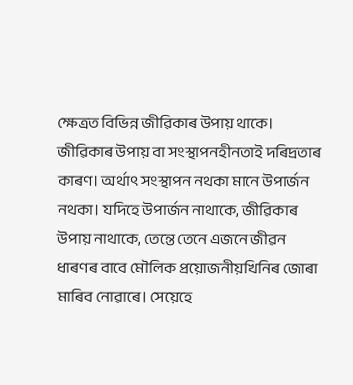ক্ষেত্ৰত বিভিন্ন জীৱিকাৰ উপায় থাকে। জীৱিকাৰ উপায় বা সংস্থাপনহীনতাই দৰিদ্ৰতাৰ কাৰণ। অর্থাৎ সংস্থাপন নথকা মানে উপার্জন নথকা। যদিহে উপার্জন নাথাকে, জীৱিকাৰ উপায় নাথাকে, তেন্তে তেনে এজনে জীৱন ধাৰণৰ বাবে মৌলিক প্রয়োজনীয়খিনিৰ জোৰা মাৰিব নোৱাৰে। সেয়েহে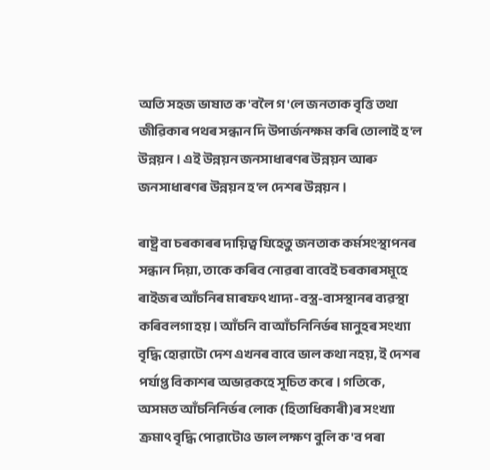অতি সহজ ভাষাত ক'বলৈ গ'লে জনতাক বৃত্তি তথা জীৱিকাৰ পথৰ সন্ধান দি উপার্জনক্ষম কৰি তোলাই হ'ল উন্নয়ন। এই উন্নয়ন জনসাধাৰণৰ উন্নয়ন আৰু জনসাধাৰণৰ উন্নয়ন হ'ল দেশৰ উন্নয়ন।

ৰাষ্ট্ৰ বা চৰকাৰৰ দায়িত্ব যিহেতু জনতাক কর্মসংস্থাপনৰ সন্ধান দিয়া, তাকে কৰিব নোৱৰা বাবেই চৰকাৰসমূহে ৰাইজৰ আঁচনিৰ মাৰফৎ খাদ্য-বস্ত্র-বাসস্থানৰ ব্যৱস্থা কৰিবলগা হয়। আঁচনি বা আঁচনিনিৰ্ভৰ মানুহৰ সংখ্যা বৃদ্ধি হোৱাটো দেশ এখনৰ বাবে ভাল কথা নহয়, ই দেশৰ পৰ্যাপ্ত বিকাশৰ অভাৱকহে সূচিত কৰে। গতিকে, অসমত আঁচনিনিৰ্ভৰ লোক (হিতাধিকাৰী)ৰ সংখ্যা ক্ৰমাৎ বৃদ্ধি পোৱাটোও ভাল লক্ষণ বুলি ক'ব পৰা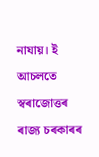নাযায়। ই আচলতে স্বৰাজোত্তৰ ৰাজ্য চৰকাৰৰ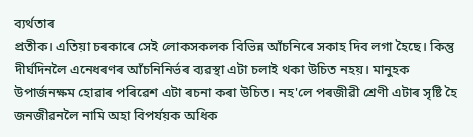ব্যৰ্থতাৰ
প্রতীক। এতিয়া চৰকাৰে সেই লোকসকলক বিভিন্ন আঁচনিৰে সকাহ দিব লগা হৈছে। কিন্তু দীর্ঘদিনলৈ এনেধৰণৰ আঁচনিনিৰ্ভৰ ব্যৱস্থা এটা চলাই থকা উচিত নহয়। মানুহক উপাৰ্জনক্ষম হোৱাৰ পৰিৱেশ এটা ৰচনা কৰা উচিত। নহ'লে পৰজীৱী শ্ৰেণী এটাৰ সৃষ্টি হৈ জনজীৱনলৈ নামি অহা বিপর্যয়ক অধিক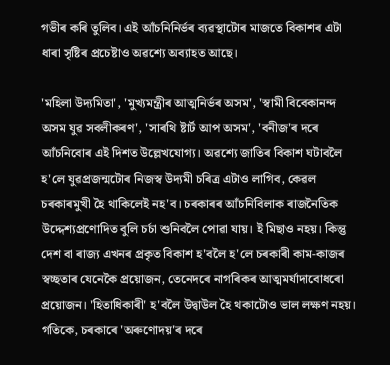গভীৰ কৰি তুলিব। এই আঁচনিনিৰ্ভৰ ব্যৱস্থাটোৰ মাজতে বিকাশৰ এটা ধাৰা সৃষ্টিৰ প্ৰচেষ্টাও অৱশ্যে অব্যাহত আছে।

'মহিলা উদ্যমিতা', 'মুখ্যমন্ত্ৰীৰ আত্মনিৰ্ভৰ অসম', 'স্বামী বিবেকানন্দ অসম যুৱ সবলীকৰণ', 'সাৰথি ষ্টার্ট আপ অসম', 'বনীজ'ৰ দৰে আঁচনিবোৰ এই দিশত উল্লেখযোগ্য। অৱশ্যে জাতিৰ বিকাশ ঘটাবলৈ হ'লে যুৱপ্ৰজন্মটোৰ নিজস্ব উদ্যমী চৰিত্ৰ এটাও লাগিব, কেৱল চৰকাৰমুখী হৈ থাকিলেই নহ'ব। চৰকাৰৰ আঁচনিবিলাক ৰাজনৈতিক উদ্দেশ্যপ্রণোদিত বুলি চর্চা শুনিবলৈ পোৱা যায়। ই মিছাও নহয়। কিন্তু দেশ বা ৰাজ্য এখনৰ প্ৰকৃত বিকাশ হ'বলৈ হ'লে চৰকাৰী কাম-কাজৰ স্বচ্ছতাৰ যেনেকৈ প্রয়োজন, তেনেদৰে নাগৰিকৰ আত্মমর্যাদাবোধৰো প্ৰয়োজন। 'হিতাধিকাৰী' হ'বলৈ উদ্বাউল হৈ থকাটোও ভাল লক্ষণ নহয়। গতিকে, চৰকাৰে 'অৰুণোদয়'ৰ দৰে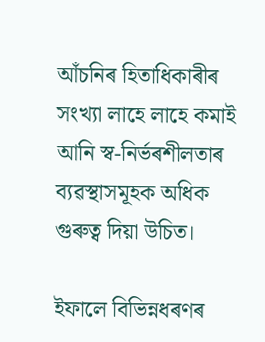আঁচনিৰ হিতাধিকাৰীৰ সংখ্যা লাহে লাহে কমাই আনি স্ব-নিৰ্ভৰশীলতাৰ ব্যৱস্থাসমূহক অধিক গুৰুত্ব দিয়া উচিত।

ইফালে বিভিন্নধৰণৰ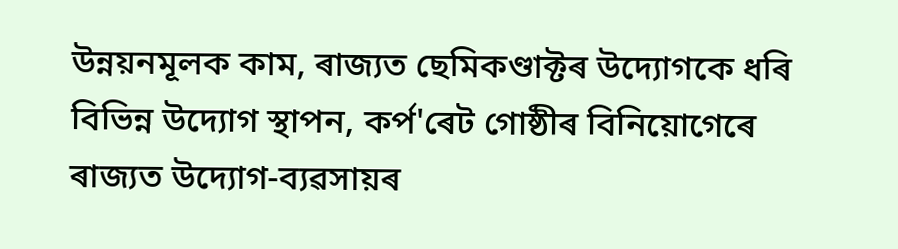উন্নয়নমূলক কাম, ৰাজ্যত ছেমিকণ্ডাক্টৰ উদ্যোগকে ধৰি বিভিন্ন উদ্যোগ স্থাপন, কৰ্প'ৰেট গোষ্ঠীৰ বিনিয়োগেৰে ৰাজ্যত উদ্যোগ-ব্যৱসায়ৰ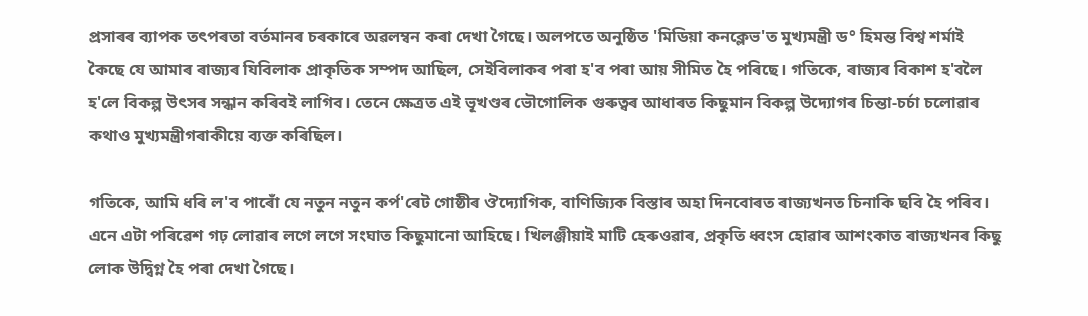প্ৰসাৰৰ ব্যাপক তৎপৰতা বৰ্তমানৰ চৰকাৰে অৱলম্বন কৰা দেখা গৈছে। অলপতে অনুষ্ঠিত 'মিডিয়া কনক্লেভ'ত মুখ্যমন্ত্রী ড° হিমন্ত বিশ্ব শর্মাই কৈছে যে আমাৰ ৰাজ্যৰ যিবিলাক প্রাকৃতিক সম্পদ আছিল, সেইবিলাকৰ পৰা হ'ব পৰা আয় সীমিত হৈ পৰিছে। গতিকে, ৰাজ্যৰ বিকাশ হ'বলৈ হ'লে বিকল্প উৎসৰ সন্ধান কৰিবই লাগিব। তেনে ক্ষেত্ৰত এই ভূখণ্ডৰ ভৌগোলিক গুৰুত্বৰ আধাৰত কিছুমান বিকল্প উদ্যোগৰ চিন্তা-চৰ্চা চলোৱাৰ কথাও মুখ্যমন্ত্ৰীগৰাকীয়ে ব্যক্ত কৰিছিল।

গতিকে, আমি ধৰি ল'ব পাৰোঁ যে নতুন নতুন কৰ্প'ৰেট গোষ্ঠীৰ ঔদ্যোগিক, বাণিজ্যিক বিস্তাৰ অহা দিনবোৰত ৰাজ্যখনত চিনাকি ছবি হৈ পৰিব। এনে এটা পৰিৱেশ গঢ় লোৱাৰ লগে লগে সংঘাত কিছুমানো আহিছে। খিলঞ্জীয়াই মাটি হেৰুওৱাৰ, প্ৰকৃতি ধ্বংস হোৱাৰ আশংকাত ৰাজ্যখনৰ কিছু লোক উদ্বিগ্ন হৈ পৰা দেখা গৈছে।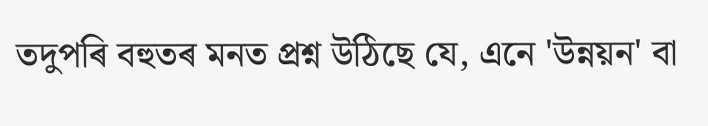তদুপৰি বহুতৰ মনত প্রশ্ন উঠিছে যে, এনে 'উন্নয়ন' বা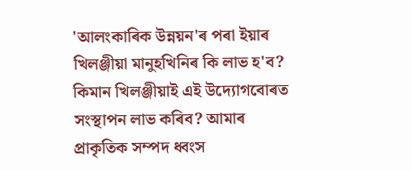'আলংকাৰিক উন্নয়ন'ৰ পৰা ইয়াৰ খিলঞ্জীয়া মানুহখিনিৰ কি লাভ হ'ব? কিমান খিলঞ্জীয়াই এই উদ্যোগবোৰত সংস্থাপন লাভ কৰিব? আমাৰ প্ৰাকৃতিক সম্পদ ধ্বংস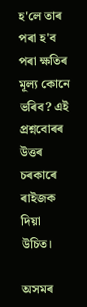হ'লে তাৰ পৰা হ'ব পৰা ক্ষতিৰ মূল্য কোনে ভৰিব? এই প্রশ্নবোৰৰ উত্তৰ চৰকাৰে ৰাইজক দিয়া উচিত।

অসমৰ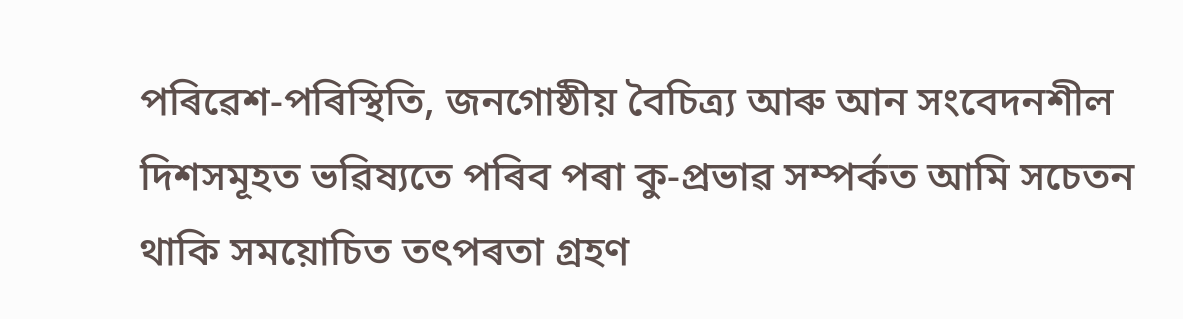পৰিৱেশ-পৰিস্থিতি, জনগোষ্ঠীয় বৈচিত্র্য আৰু আন সংবেদনশীল দিশসমূহত ভৱিষ্যতে পৰিব পৰা কু-প্ৰভাৱ সম্পৰ্কত আমি সচেতন থাকি সময়োচিত তৎপৰতা গ্ৰহণ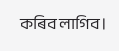কৰিব লাগিব।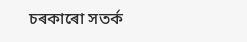চৰকাৰো সতৰ্ক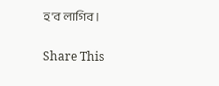হ'ব লাগিব।

Share This